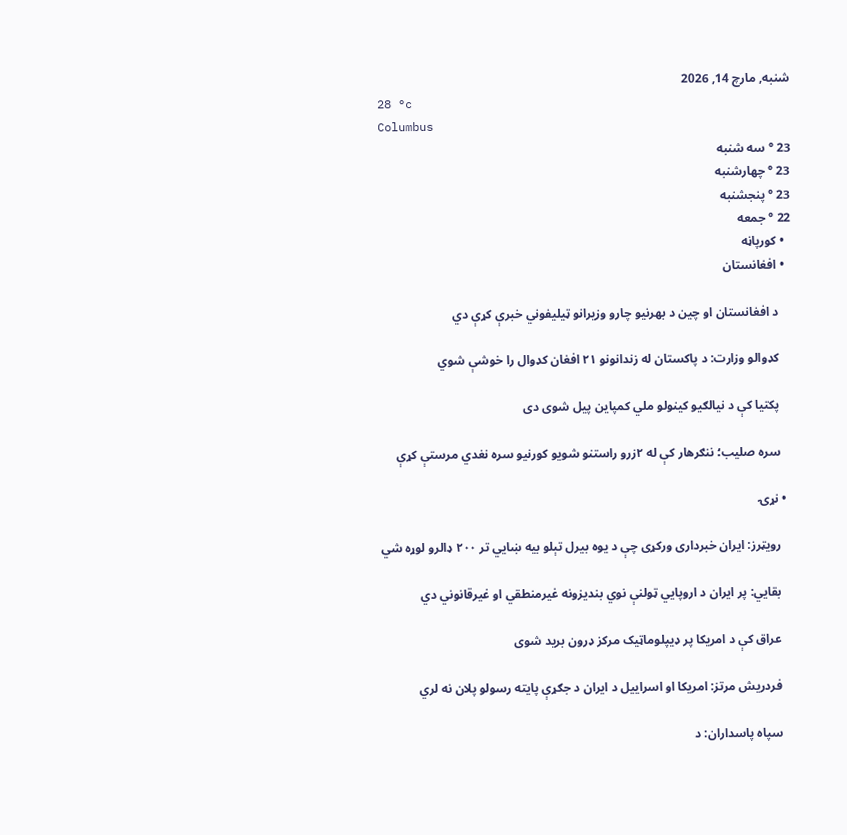شنبه, مارچ 14, 2026
28 °c
Columbus
23 ° سه شنبه
23 ° چهارشنبه
23 ° پنجشنبه
22 ° جمعه
  • کورپاڼه
  • افغانستان

    د افغانستان او چین د بهرنیو چارو وزیرانو ټیلیفوني خبرې کړې دي

    کډوالو وزارت: د پاکستان له زندانونو ۲۱ افغان کډوال را خوشې شوي

    پکتیا کې د نیالګيو کینولو ملي کمپاین پیل شوی دی

    سره صلیب؛ ننګرهار کې له ۲زرو راستنو شویو کورنیو سره نغدي مرستې کړې

  • نړۍ

    رويټرز: ايران خبرداری ورکړی چې د یوه بیرل تېلو بيه ښايي تر ۲۰۰ ډالرو لوړه شي

    بقایي: پر ایران د اروپايي ټولنې نوي بندیزونه غیرمنطقي او غیرقانوني دي

    عراق کې د امریکا پر ډيپلوماټيک مرکز ډرون برید شوی

    فردریش مرتز: امریکا او اسراییل د ایران د جګړې پایته رسولو پلان نه لري

    سپاه پاسداران: د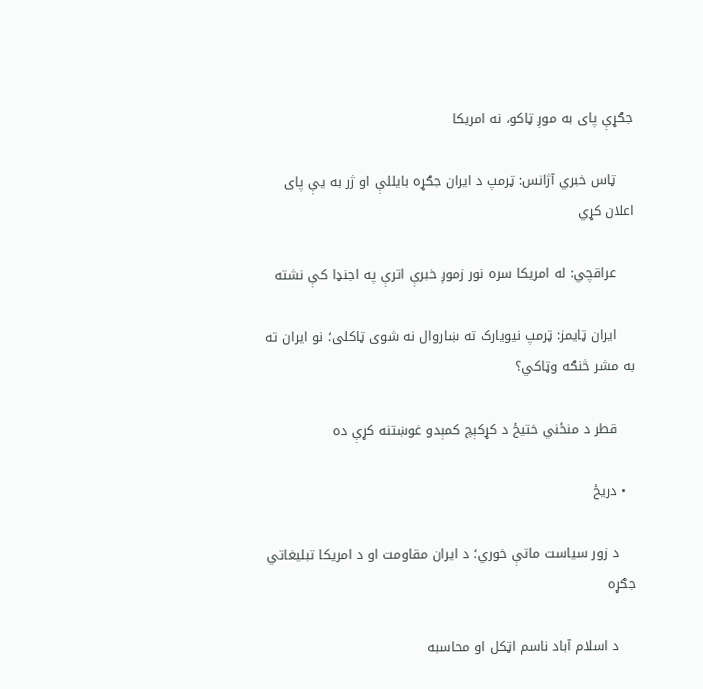جګړې پای به موږ ټاکو، نه امریکا

    ټاس خبري آژانس: ټرمپ د ایران جګړه بایللې او ژر به یې پای اعلان کړي

    عراقچي: له امریکا سره نور زموږ خبرې اترې په اجنډا کې نشته

    ایران ټایمز: ټرمپ نیویارک ته ښاروال نه شوی ټاکلی؛ نو ایران ته به مشر څنګه وټاکي؟

    قطر د منځني ختیځ د کړکېچ کمېدو غوښتنه کړې ده

  • دریځ

    د زور سیاست ماتې خوري؛ د ایران مقاومت او د امریکا تبلیغاتي جګړه

    د اسلام ‌آباد ناسم اټکل او محاسبه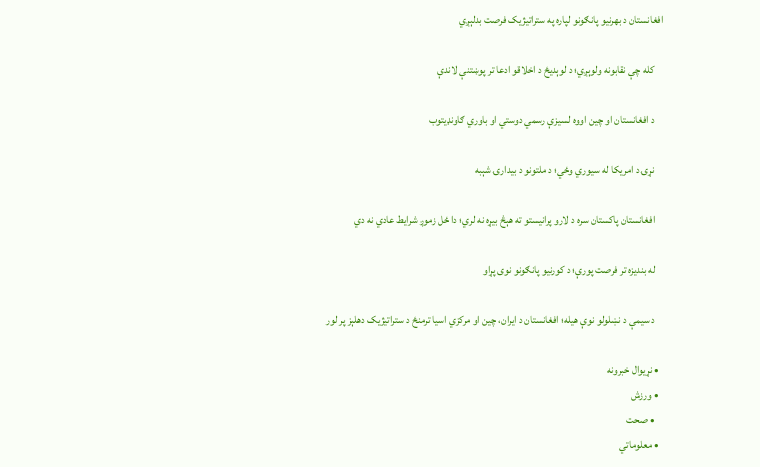افغانستان د بهرنیو پانګونو لپاره په ستراتیژیک فرصت بدلېږي

    کله چې نقابونه ولوېږي؛ د لوېدیځ د اخلاقو ادعا تر پوښتنې لاندې

    د افغانستان او چین اووه لسیزې رسمي دوستي او باوري ګاونډیتوب

    نړۍ د امریکا له سیوري وځي؛ د ملتونو د بیدارۍ شېبه

    افغانستان پاکستان سره د لارو پرانیستو ته هېڅ بیړه نه لري؛ دا ځل زموږ شرایط عادي نه دي

    له بندیزه تر فرصت پورې؛ د کورنیو پانګونو نوی پړاو

    د سیمې د نښلولو نوې هیله؛ افغانستان د ایران، چین او مرکزي اسیا ترمنځ د ستراتیژیک دهلېز پر لور

  • نړیوال خبرونه
  • ورزش
    • صحت
  • معلوماتي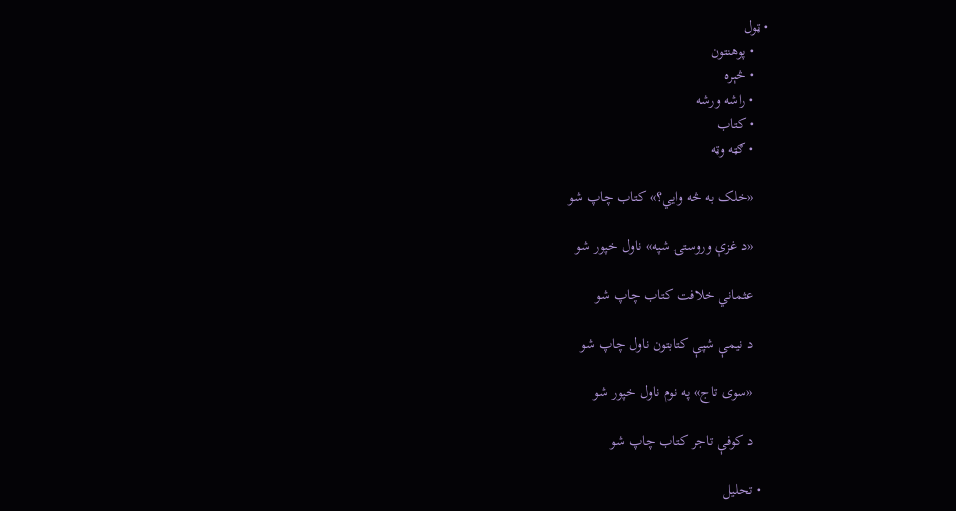• ټول
    • پوهنتون
    • څېره
    • راشه ورشه
    • کتاب
    • ګټه وټه

    «خلک به څه وایي؟» کتاب چاپ شو

    «د غزې وروستۍ شپه» ناول خپور شو

    عثماني خلافت کتاب چاپ شو

    د نیمې شپې کتابتون ناول چاپ شو

    «سوی تاج» په نوم ناول خپور شو

    د کوفې تاجر کتاب چاپ شو

  • تحلیل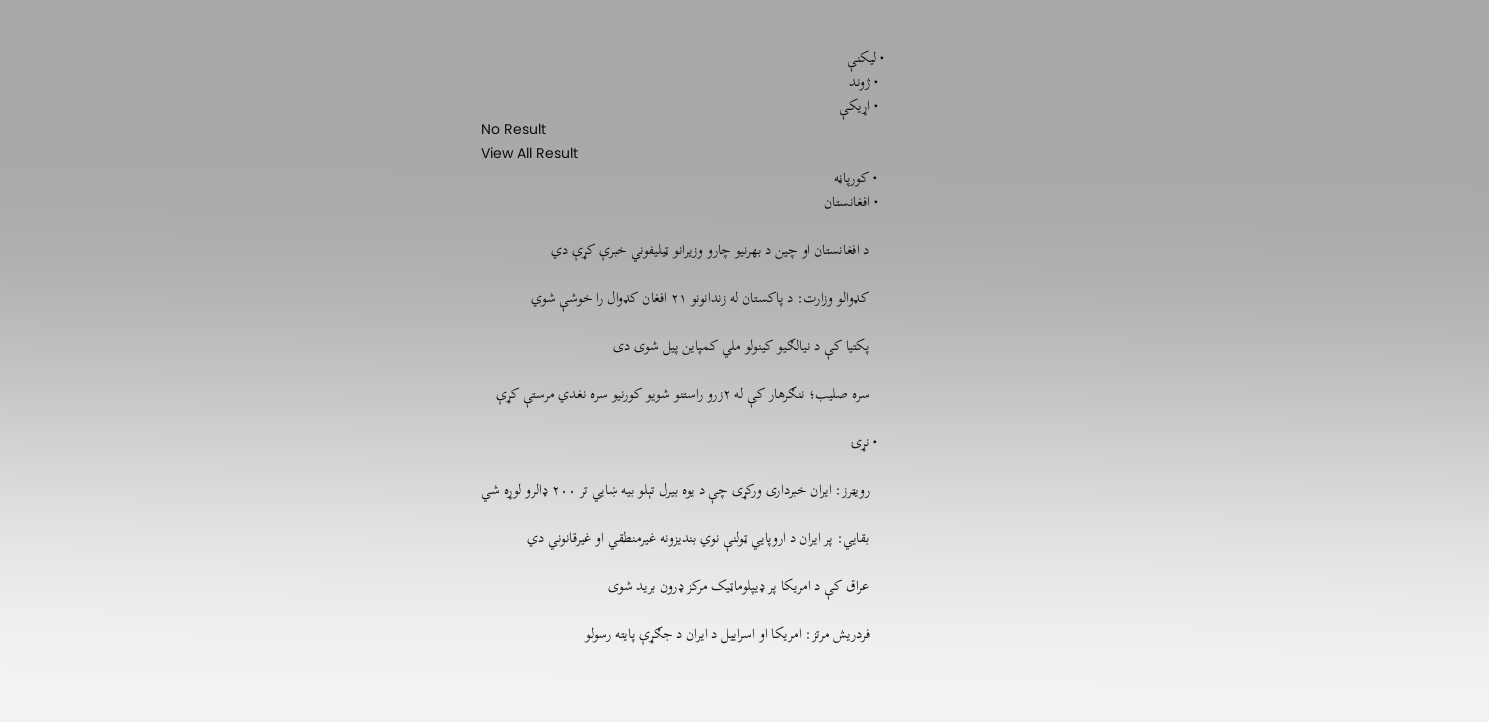• لیکنې
  • ژوند
  • اړیکې
No Result
View All Result
  • کورپاڼه
  • افغانستان

    د افغانستان او چین د بهرنیو چارو وزیرانو ټیلیفوني خبرې کړې دي

    کډوالو وزارت: د پاکستان له زندانونو ۲۱ افغان کډوال را خوشې شوي

    پکتیا کې د نیالګيو کینولو ملي کمپاین پیل شوی دی

    سره صلیب؛ ننګرهار کې له ۲زرو راستنو شویو کورنیو سره نغدي مرستې کړې

  • نړۍ

    رويټرز: ايران خبرداری ورکړی چې د یوه بیرل تېلو بيه ښايي تر ۲۰۰ ډالرو لوړه شي

    بقایي: پر ایران د اروپايي ټولنې نوي بندیزونه غیرمنطقي او غیرقانوني دي

    عراق کې د امریکا پر ډيپلوماټيک مرکز ډرون برید شوی

    فردریش مرتز: امریکا او اسراییل د ایران د جګړې پایته رسولو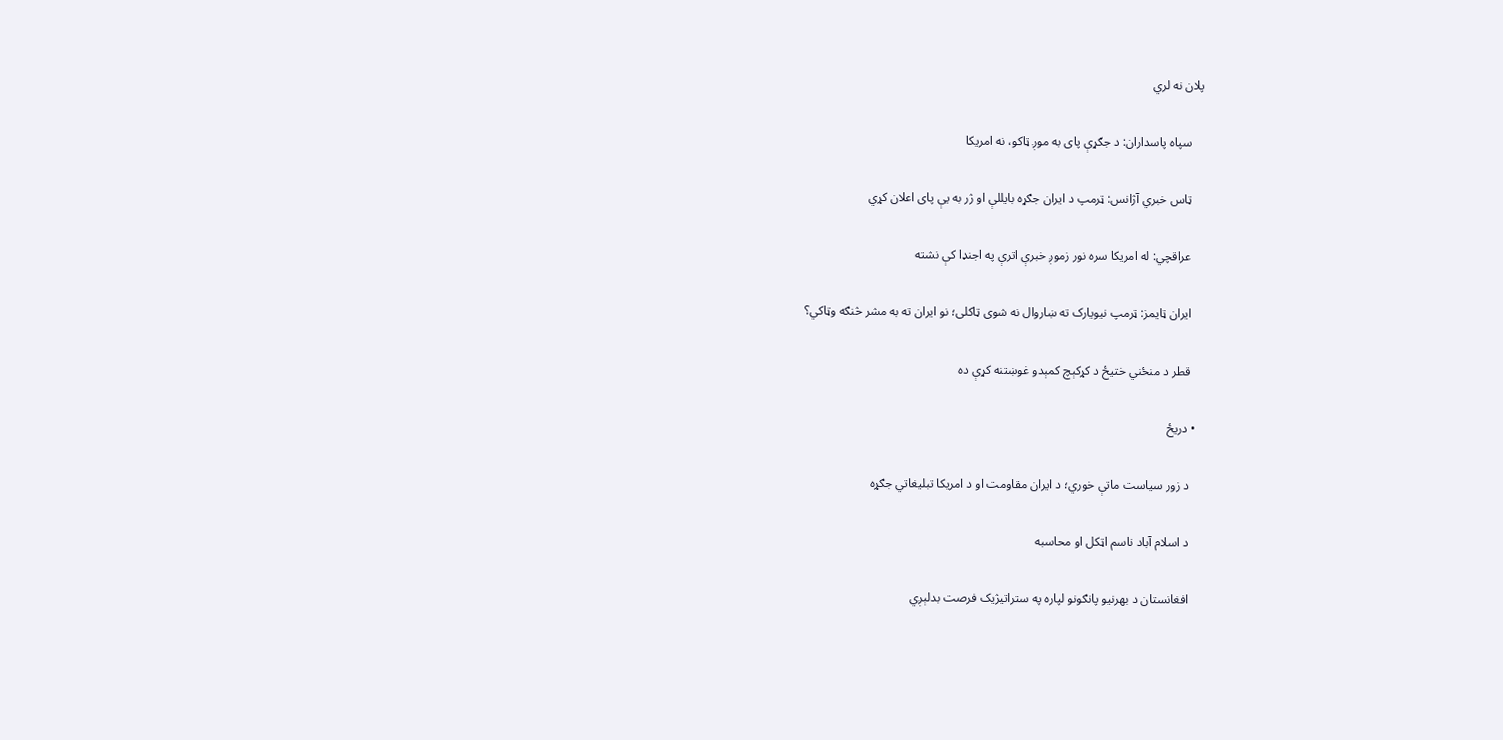پلان نه لري

    سپاه پاسداران: د جګړې پای به موږ ټاکو، نه امریکا

    ټاس خبري آژانس: ټرمپ د ایران جګړه بایللې او ژر به یې پای اعلان کړي

    عراقچي: له امریکا سره نور زموږ خبرې اترې په اجنډا کې نشته

    ایران ټایمز: ټرمپ نیویارک ته ښاروال نه شوی ټاکلی؛ نو ایران ته به مشر څنګه وټاکي؟

    قطر د منځني ختیځ د کړکېچ کمېدو غوښتنه کړې ده

  • دریځ

    د زور سیاست ماتې خوري؛ د ایران مقاومت او د امریکا تبلیغاتي جګړه

    د اسلام ‌آباد ناسم اټکل او محاسبه

    افغانستان د بهرنیو پانګونو لپاره په ستراتیژیک فرصت بدلېږي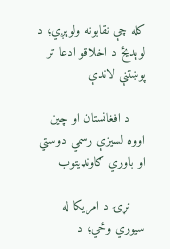کله چې نقابونه ولوېږي؛ د لوېدیځ د اخلاقو ادعا تر پوښتنې لاندې

    د افغانستان او چین اووه لسیزې رسمي دوستي او باوري ګاونډیتوب

    نړۍ د امریکا له سیوري وځي؛ د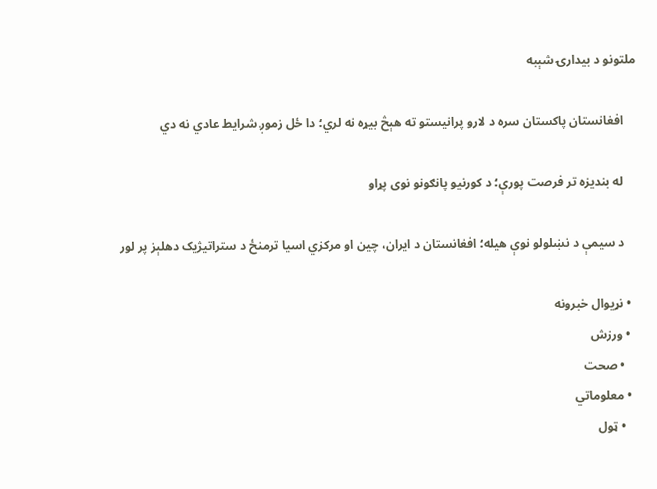ملتونو د بیدارۍ شېبه

    افغانستان پاکستان سره د لارو پرانیستو ته هېڅ بیړه نه لري؛ دا ځل زموږ شرایط عادي نه دي

    له بندیزه تر فرصت پورې؛ د کورنیو پانګونو نوی پړاو

    د سیمې د نښلولو نوې هیله؛ افغانستان د ایران، چین او مرکزي اسیا ترمنځ د ستراتیژیک دهلېز پر لور

  • نړیوال خبرونه
  • ورزش
    • صحت
  • معلوماتي
    • ټول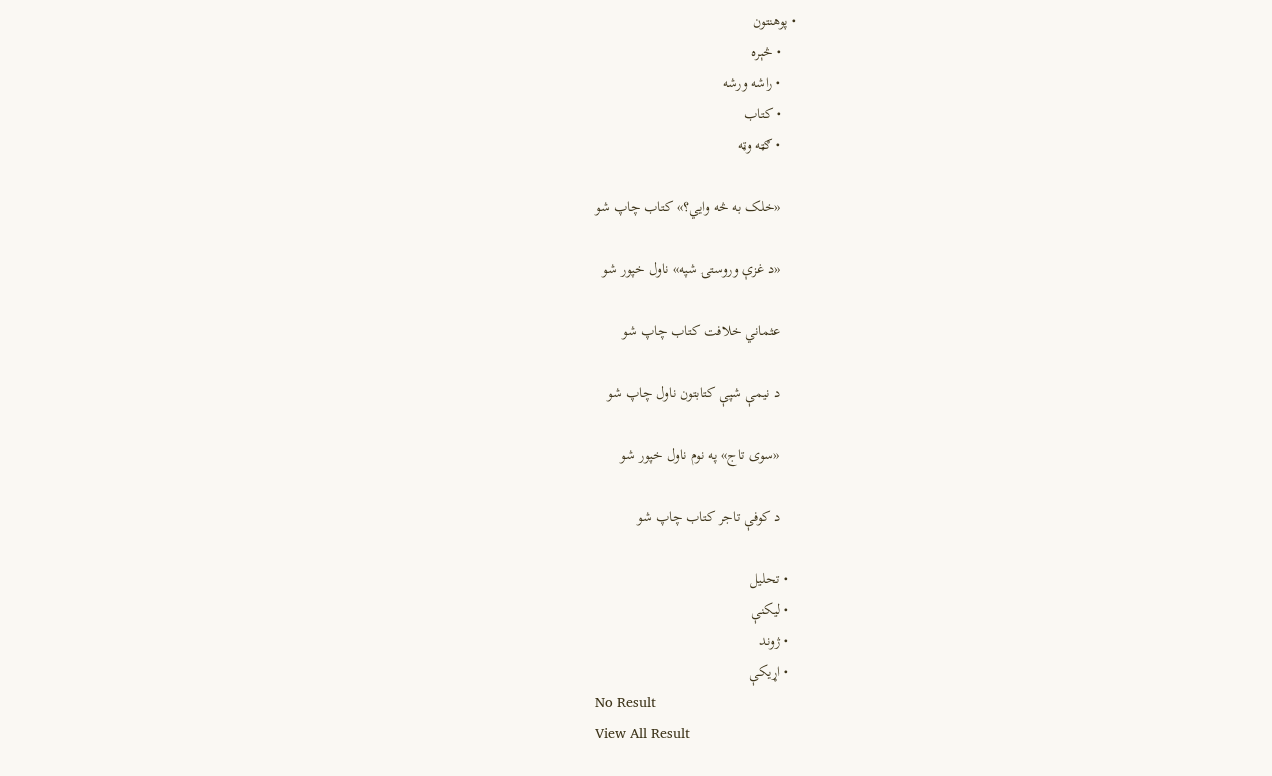• پوهنتون
    • څېره
    • راشه ورشه
    • کتاب
    • ګټه وټه

    «خلک به څه وایي؟» کتاب چاپ شو

    «د غزې وروستۍ شپه» ناول خپور شو

    عثماني خلافت کتاب چاپ شو

    د نیمې شپې کتابتون ناول چاپ شو

    «سوی تاج» په نوم ناول خپور شو

    د کوفې تاجر کتاب چاپ شو

  • تحلیل
  • لیکنې
  • ژوند
  • اړیکې
No Result
View All Result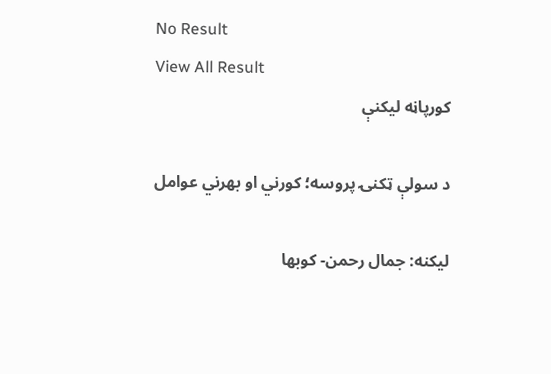No Result
View All Result
کورپاڼه لیکنې

د سولې ټکنۍ پروسه؛ کورني او بهرني عوامل

لیکنه: جمال رحمن- کوبها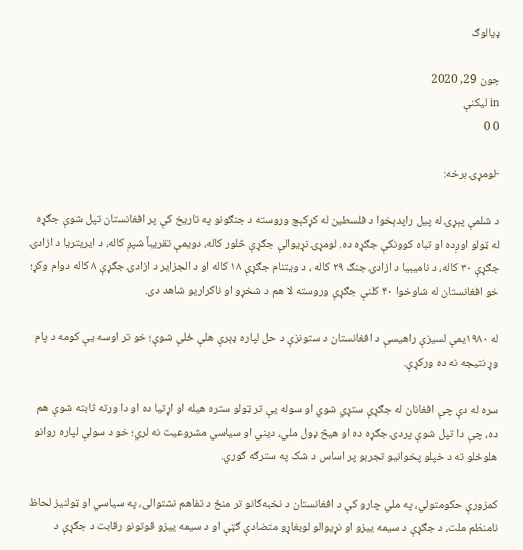ډیالوګ

جون 29, 2020
in لیکنې
0 0

-لومړۍ برخه:

د شلمې پېړۍ له پیل راپدېخوا د فلسطین له کړکېچ وروسته د جنګونو په تاریخ کې پر افغانستان تپل شوې جګړه له ټولو اوږده او تباه کوونکې جګړه ده. لومړۍ نړیوالې جګړې څلور کاله، دویمې تقریباً شپږ کاله، د ایریتریا د ازادۍ جګړې ۳۰ کاله، د نامیبیا د ازادۍ جنګ ۲۹ کاله ، د ویتنام جګړې ۱۸ کاله او د الجزایر د ازادۍ جګړې ۸ کاله دوام وکړ؛ خو افغانستان له شاوخوا ۴۰ کلنې جګړې وروسته لا هم د شخړو او ناکراریو شاهد دی.

له ۱۹۸۰یمې لسیزې راهیسې د افغانستان د ستونزې د حل لپاره ډېرې هلې ځلې شوې؛ خو تر اوسه یې کومه د پام وړ نتیجه نه ده ورکړې.

سره له دې چې افغانان له جګړې ستړي شوي او سوله یې تر ټولو ستره هیله او اړتیا ده او دا ورته ثابته شوې هم ده، چې دا تپل شوې پردۍ جګړه ده او هیڅ ډول ملي، دیني او سیاسي مشروعیت نه لري؛ خو د سولې لپاره روانو هلوځلو ته د خپلو پخوانیو تجربو پر اساس د شک په سترګه ګوري.

کمزورې حکومتولي، په ملي چارو کې د افغانستان د نخبه‌ګانو تر منځ د تفاهم نشتوالی، په سیاسي او ټولنیز لحاظ نامنظم ملت، د جګړې د سیمه ییزو او نړیوالو لوبغاړو متضادې ګټې او د سیمه ییزو قوتونو رقابت د جګړې د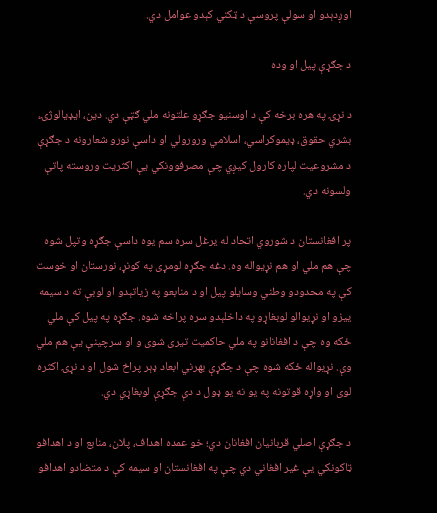اوږدېدو او سولې پروسې د ټکني کېدو عوامل دي.

د جګړې پیل او وده

د نړۍ په هره برخه کې د اوسنیو جګړو علتونه ملي ګټې دي. دین، ایډیالوژۍ، بشري حقوق، ډیموکراسي، اسلامي ورورولي او داسې نورو شعارونه د جګړې د مشروعیت لپاره کارول کیږي چې مصرفوونکي یې اکثریت وروسته پاتې ولسونه دي.

پر افغانستان د شوروي اتحاد له یرغل سره سم یوه داسې جګړه وتپل شوه چې هم ملي او هم نړیواله وه. دغه جګړه لومړی په کونړ، نورستان او خوست کې په محدودو وطني وسایلو پیل او د منابعو په زیاتېدو او لوبې ته د سیمه ییزو او نړیوالو لوبغاړو په داخلېدو سره پراخه شوه. جګړه په پیل کې ملي ځکه وه چې د افغانانو په ملي حاکمیت تیری شوی و او سرچینې یې هم ملي وې. نړیواله ځکه شوه چې د جګړې بهرني ابعاد ډېر پراخ شول او د نړۍ اکثره لوی او واړه قوتونه په یو نه یو ډول د دې جګړې لوبغاړي دي.

د جګړې اصلي قربانیان افغانان دي؛ خو عمده اهداف، پلان، منابع او د اهدافو ټاکونکي یې غیر افغاني دي چې په افغانستان او سیمه کې د متضادو اهدافو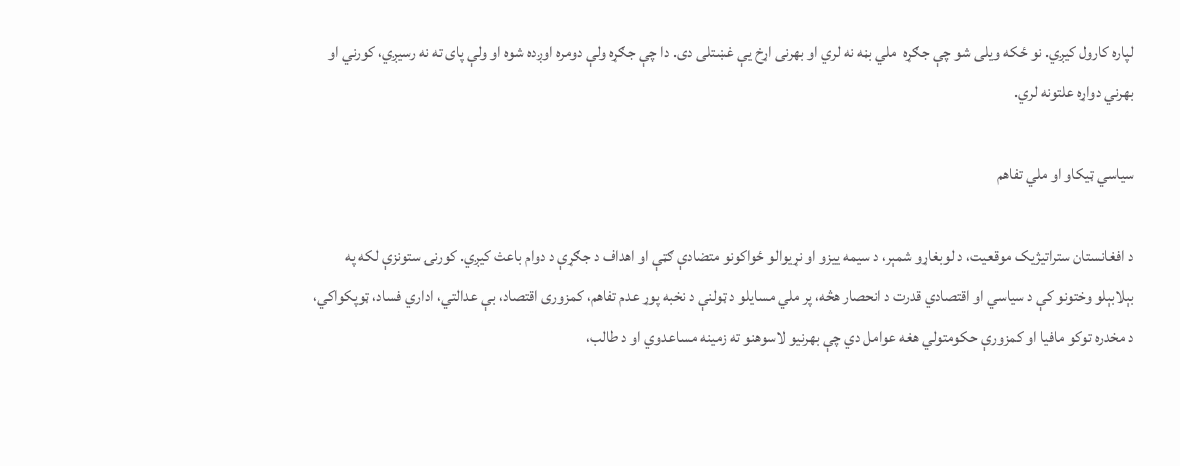لپاره کارول کیږي. نو ځکه ویلی شو چې جګړه  ملي بڼه نه لري او بهرنی اړخ یې غښتلی دی. دا چې جګړه ولې دومره اوږده شوه او ولې پای ته نه رسیږي، کورني او بهرني دواړه علتونه لري.

سیاسي ټیکاو او ملي تفاهم

د افغانستان ستراتیژیک موقعیت، د لوبغاړو شمېر، د سیمه ییزو او نړیوالو ځواکونو متضادې ګټې او اهداف د جګړې د دوام باعث کیږي. کورنۍ ستونزې لکه په بېلابېلو وختونو کې د سیاسي او اقتصادي قدرت د انحصار هڅه، پر ملي مسایلو د ټولنې د نخبه پوړ عدم تفاهم، کمزوری اقتصاد، بې عدالتي، اداري فساد، ټوپکواکي، د مخدره توکو مافیا او کمزورې حکومتولي هغه عوامل دي چې بهرنیو لاسوهنو ته زمینه مساعدوي او د طالب،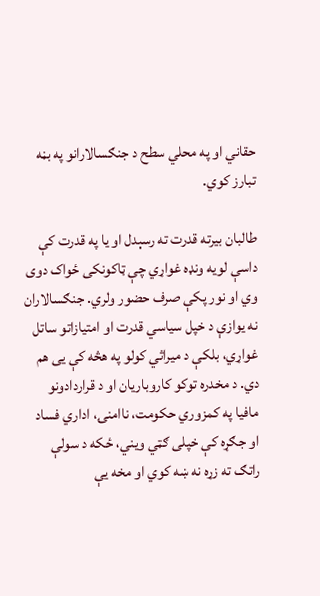حقاني او په محلي سطح د جنګسالارانو په بڼه تبارز کوي.

طالبان بیرته قدرت ته رسېدل او یا په قدرت کې داسې لویه ونډه غواړي چې ټاکونکی ځواک دوی وي او نور پکې صرف حضور ولري. جنګسالاران نه یوازې د خپل سیاسي قدرت او امتیازاتو ساتل غواړي، بلکې د میراثي کولو په هڅه کې یی هم دي. د مخدره توکو کاروباریان او د قراردادونو مافیا په کمزوري حکومت، ناامنۍ، اداري فساد او جګړه کې خپلی ګټي ویني، ځکه د سولې راتګ ته زړه نه ښه کوي او مخه یې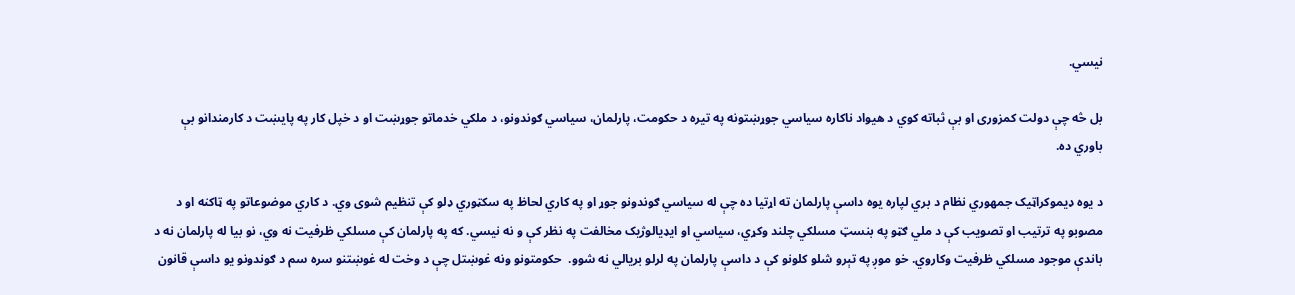نیسي.

بل څه چې دولت کمزوری او بې ثباته کوي د هیواد ناکاره سیاسي جوړښتونه په تیره د حکومت، پارلمان، سیاسي ګوندونو، د ملکي خدماتو جوړښت او د خپل کار په پایښت د کارمندانو بې باوري ده.

د یوه ډیموکراټیک جمهوري نظام د بري لپاره یوه داسې پارلمان ته اړتیا ده چې له سیاسي ګوندونو جوړ او په کاري لحاظ په سکټوري ډلو کې تنظیم شوی وي. د کاري موضوعاتو په ټاکنه او د مصوبو په ترتیب او تصویب کې د ملي ګټو په بنسټ مسلکي چلند وکړي، سیاسي او ایډیالوژیک مخالفت په نظر کې و نه نیسي. که په پارلمان کې مسلکي ظرفیت نه وي، نو بیا له پارلمان نه د باندې موجود مسلکي ظرفیت وکاروي. خو موږ په تېرو شلو کلونو کې د داسې پارلمان په لرلو بریالي نه شوو.  حکومتونو ونه غوښتل چې د وخت له غوښتنو سره سم د ګوندونو یو داسې قانون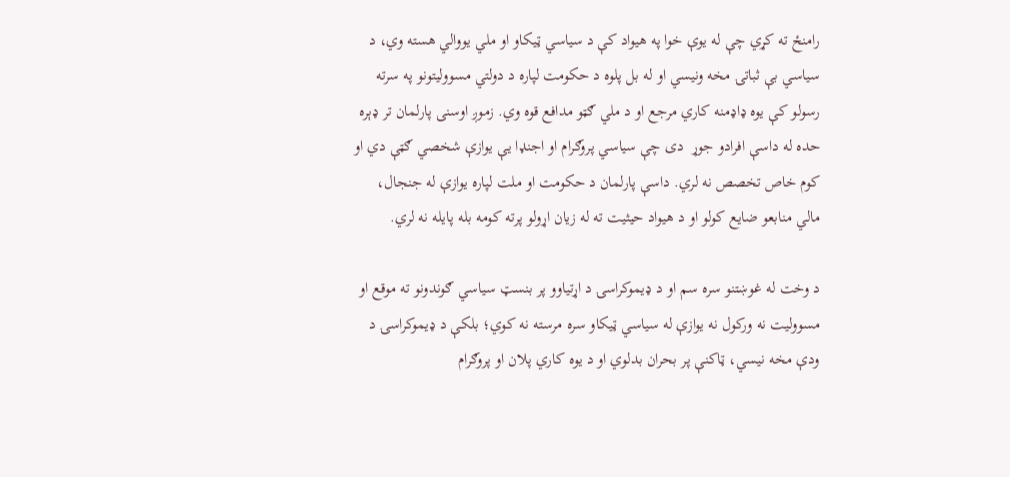رامنځ ته کړي چې له یوې خوا په هیواد کې د سیاسي ټیکاو او ملي یووالي هسته وي، د سیاسي بې ثباتۍ مخه ونیسي او له بل پلوه د حکومت لپاره د دولتي مسوولیتونو په سرته رسولو کې یوه ډاډمنه کاري مرجع او د ملي ګټو مدافع قوه وي. زموږ اوسنی پارلمان تر ډېره حده له داسې افرادو جوړ  دی چې سیاسي پروګرام او اجنډا یې یوازې شخصي ګټې دي او کوم خاص تخصص نه لري. داسې پارلمان د حکومت او ملت لپاره یوازې له جنجال، مالي منابعو ضایع کولو او د هیواد حیثیت ته له زیان اړولو پرته کومه بله پایله نه لري.

د وخت له غوښتنو سره سم او د ډیموکراسۍ د اړتیاوو پر بنسټ سیاسي ګوندونو ته موقع او مسوولیت نه ورکول نه یوازې له سیاسي ټیکاو سره مرسته نه کوي؛ بلکې د ډیموکراسۍ د ودې مخه نیسي، ټاکنې پر بحران بدلوي او د یوه کاري پلان او پروګرام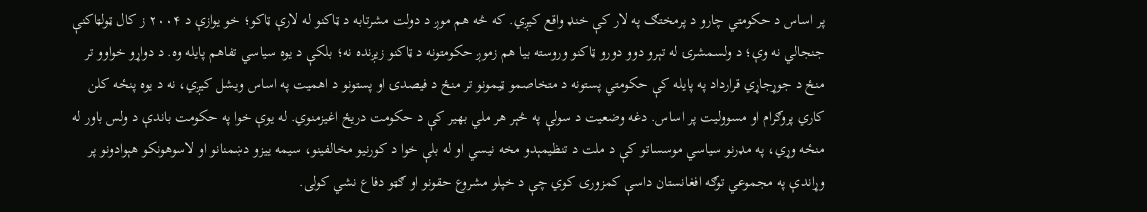پر اساس د حکومتي چارو د پرمختګ په لار کې خنډ واقع کیږي. که څه هم موږ د دولت مشرتابه د ټاکنو له لارې ټاکو؛ خو یوازې د ۲۰۰۴ ز کال ټولټاکنې جنجالي نه وې؛ د ولسمشرۍ له تېرو دوو دورو ټاکنو وروسته بیا هم زموږ حکومتونه د ټاکنو زیږنده نه؛ بلکې د یوه سیاسي تفاهم پایله وه. د دواړو خواوو تر منځ د جوړجاړي قرارداد په پایله کې حکومتي پستونه د متخاصمو ټیمونو تر منځ د فیصدۍ او پستونو د اهمیت په اساس ویشل کیږي، نه د یوه پنځه کلن کاري پروګرام او مسوولیت پر اساس. دغه وضعیت د سولې په څېر هر ملي بهیر کې د حکومت دریځ اغیزمنوي. له یوې خوا په حکومت باندې د ولس باور له منځه وړي، په مډرنو سیاسي موسساتو کې د ملت د تنظیمېدو مخه نیسي او له بلې خوا د کورنیو مخالفینو، سیمه ییزو دښمنانو او لاسوهونکو هېوادونو پر وړاندې په مجموعي توګه افغانستان داسې کمزوری کوي چې د خپلو مشروع حقونو او ګټو دفاع نشي کولی.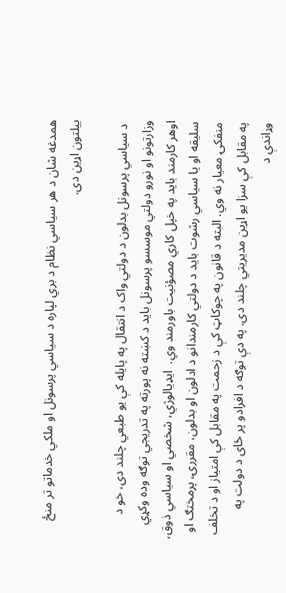همدغه شان د هر سیاسي نظام د بري لپاره د سیاسي پرسونل او ملکي خدماتو تر منځ بیلتون اړین دی.

 د سیاسي پرسونل بدلون د دولتي واک د انتقال په پایله کې یو طبعي چلند دی، خو د وزارتونو او نورو دولتي موسسو پرسونل باید د کښته نه پورته په تدریجي توګه وده وکړي اوهر کارمند باید په خپل کاري مصؤنیت باورمند وي.  ایډیالوژي، شخصي او سیاسي ذوق، سلیقه او یا سیاسي رشوت باید د دولتي کارمندانو د ادلون او بدلون، مقررۍ، پرمختګ او منفکۍ معیار نه وي. البته د قانون په چوکاټ کې د زحمت په مقابل کې امتیاز او د تخلف په مقابل کې سزا یو اړین مدیریتي چلند دی. په دې توګه د افرادو پر ځای د دولت په وړاندې د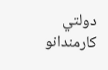دولتي کارمندانو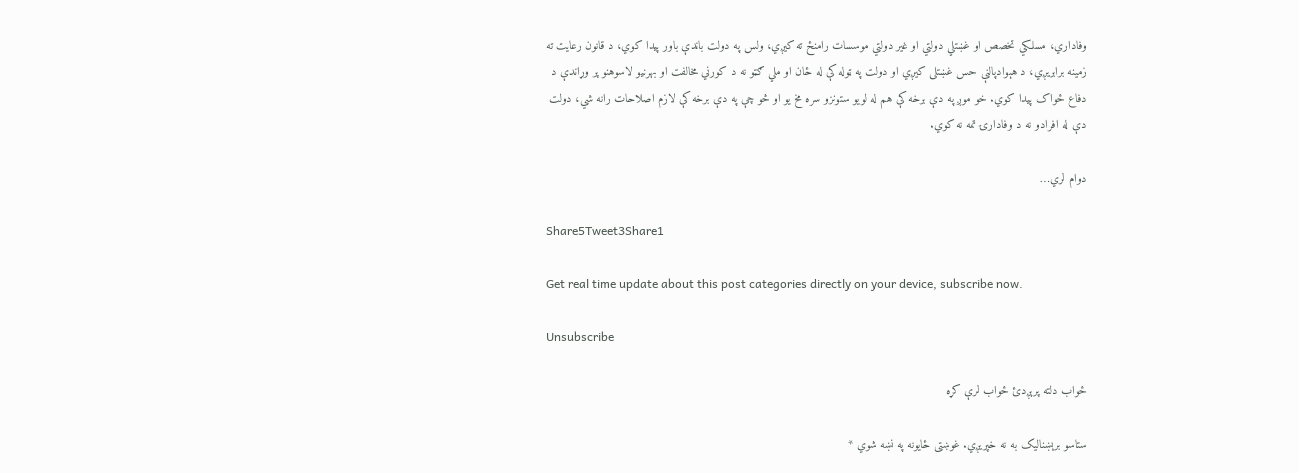وفاداري، مسلکي تخصص او غښتلي دولتي او غیر دولتي موسسات رامنځ ته کیږي، ولس په دولت باندې باور پیدا کوي، د قانون رعایت ته زمینه برابریږي، د هېوادپالنې حس غښتلی کیږي او دولت په ټوله کې له ځان او ملي ګټو نه د کورني مخالفت او بهرنیو لاسوهنو پر وړاندې د دفاع ځواک پیدا کوي. خو موږ په دې برخه کې هم له لویو ستونزو سره مخ یو او څو چې په دې برخه کې لازم اصلاحات رانه شي، دولت دې له افرادو نه د وفادارۍ تمه نه کوي.

دوام لري…

Share5Tweet3Share1

Get real time update about this post categories directly on your device, subscribe now.

Unsubscribe

ځواب دلته پرېږدئ ځواب لرې کړه

ستاسو برېښناليک به نه خپريږي. غوښتى ځایونه په نښه شوي *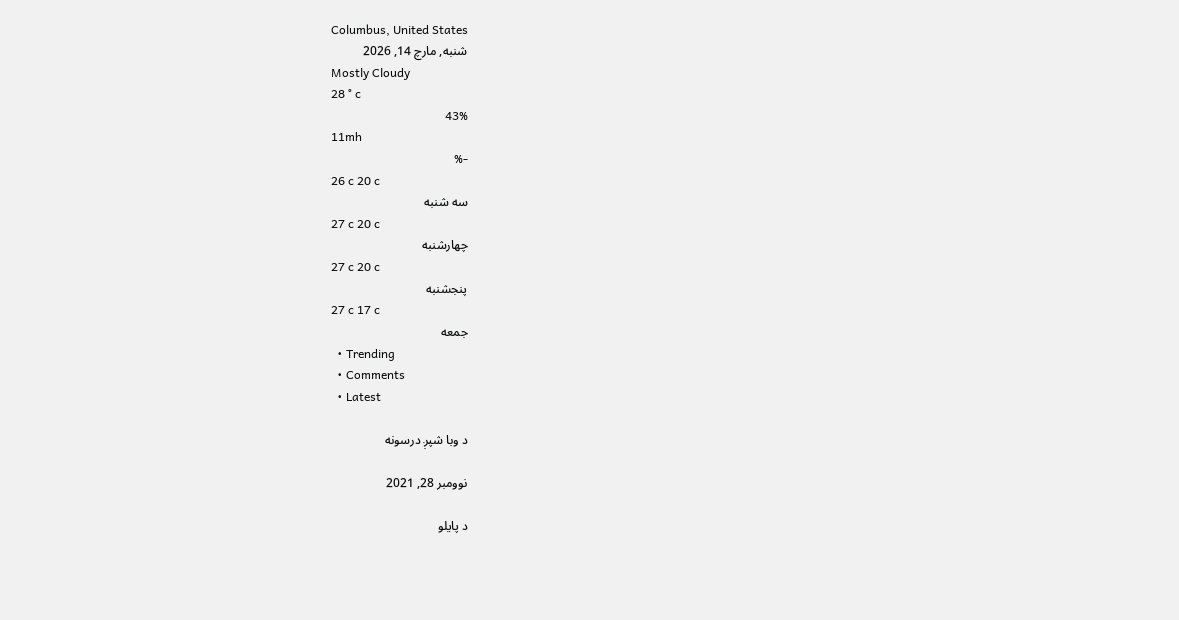Columbus, United States
شنبه, مارچ 14, 2026
Mostly Cloudy
28 ° c
43%
11mh
-%
26 c 20 c
سه شنبه
27 c 20 c
چهارشنبه
27 c 20 c
پنجشنبه
27 c 17 c
جمعه
  • Trending
  • Comments
  • Latest

د وبا شپږ درسونه

نوومبر 28, 2021

د پایلو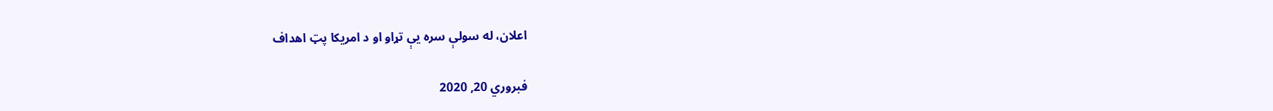اعلان، له سولې سره یې تړاو او د امریکا پټ اهداف

فبروري 20, 2020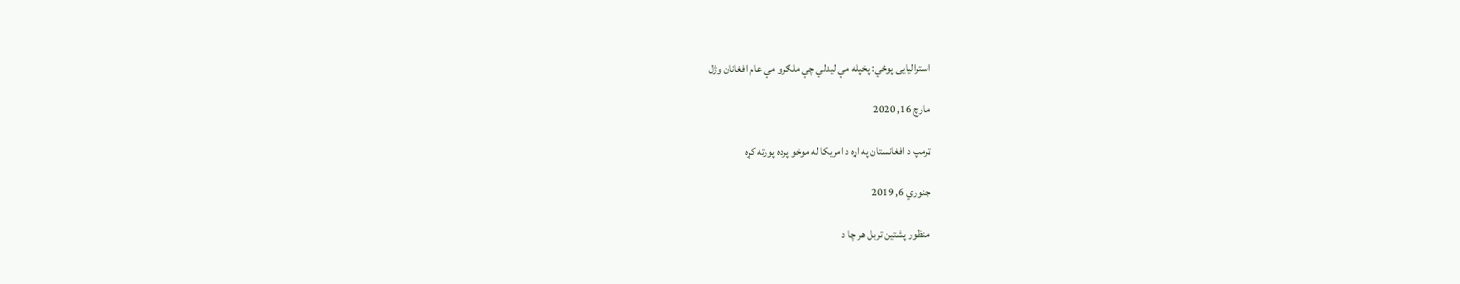استرالیایی پوځي: پخپله مې لیدلي چې ملګرو مې عام افغانان وژل

مارچ 16, 2020

ټرمپ د افغانستان په اړه د امريکا له موخو پرده پورته کړه

جنوري 6, 2019

منظور پشتين تربل هر چا د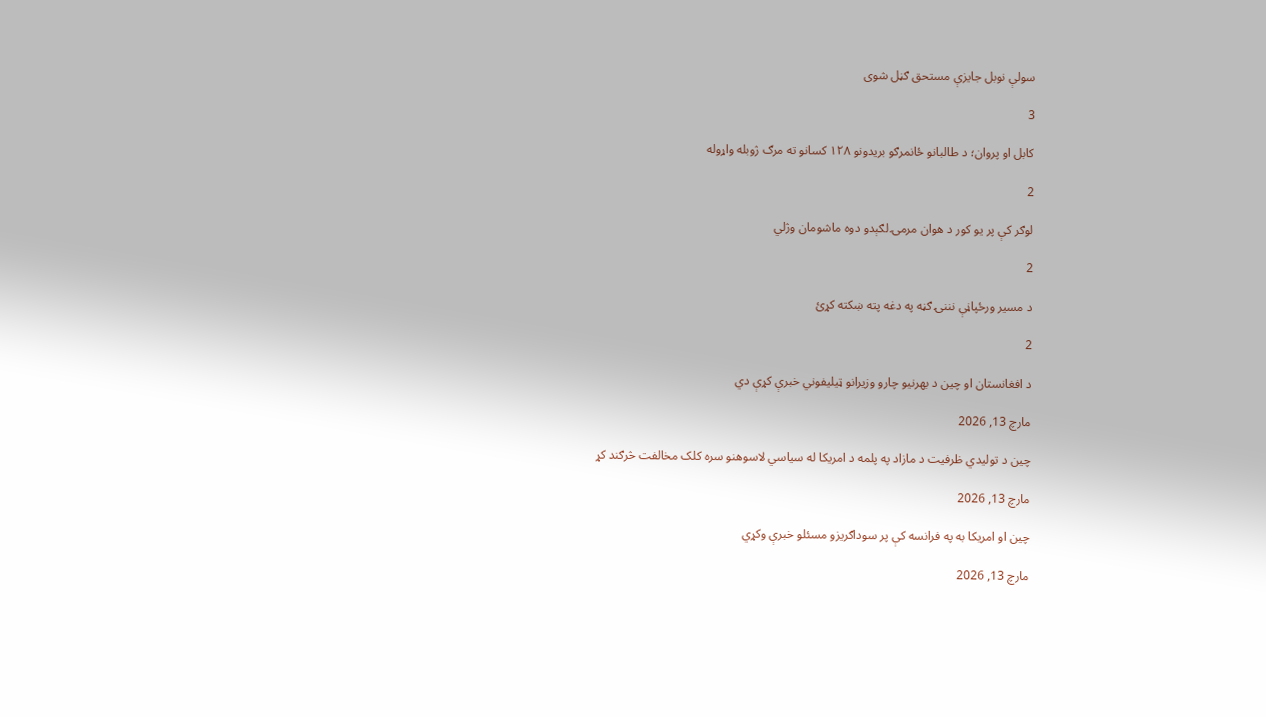سولې نوبل جايزې مستحق ګڼل شوی

3

کابل او پروان؛ د طالبانو ځانمرګو بریدونو ۱۲۸ کسانو ته مرګ ژوبله واړوله

2

لوګر کې پر یو کور د هوان مرمۍ لګېدو دوه ماشومان وژلي

2

د مسیر ورځپاڼې نننۍ ګڼه په دغه پته ښکته کړئ

2

د افغانستان او چین د بهرنیو چارو وزیرانو ټیلیفوني خبرې کړې دي

مارچ 13, 2026

چين د توليدي ظرفيت د مازاد په پلمه د امريکا له سیاسي لاسوهنو سره کلک مخالفت څرګند کړ

مارچ 13, 2026

چين او امریکا به په فرانسه کې پر سوداګريزو مسئلو خبرې وکړي

مارچ 13, 2026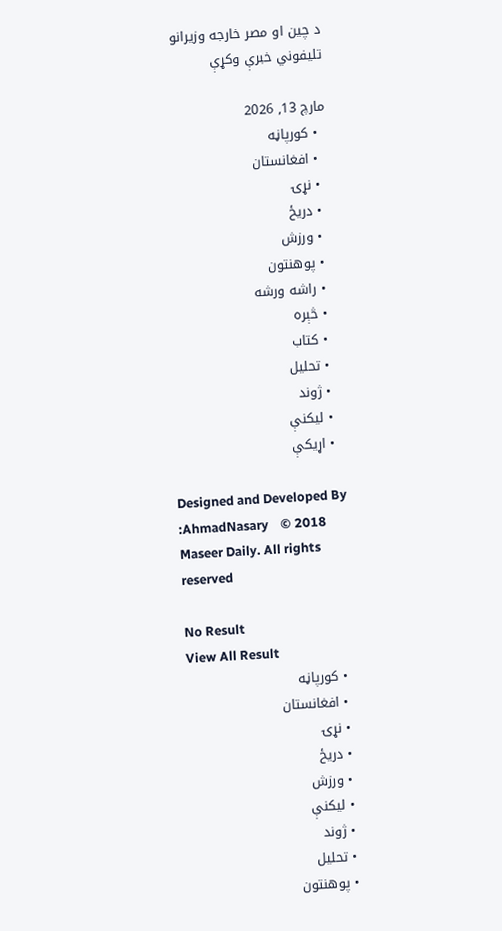د چين او مصر خارجه وزيرانو تلیفوني خبرې وکړې

مارچ 13, 2026
  • کورپاڼه
  • افغانستان
  • نړۍ
  • دریځ
  • ورزش
  • پوهنتون
  • راشه ورشه
  • څېره
  • کتاب
  • تحلیل
  • ژوند
  • لیکنې
  • اړیکې

Designed and Developed By :AhmadNasary    © 2018 Maseer Daily. All rights reserved

No Result
View All Result
  • کورپاڼه
  • افغانستان
  • نړۍ
  • دریځ
  • ورزش
  • لیکنې
  • ژوند
  • تحلیل
  • پوهنتون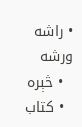• راشه ورشه
  • څېره
  • کتاب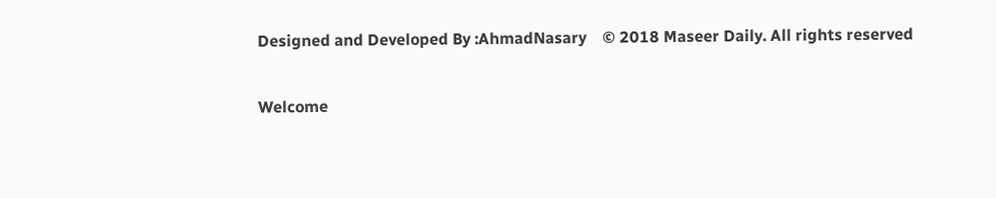Designed and Developed By :AhmadNasary    © 2018 Maseer Daily. All rights reserved

Welcome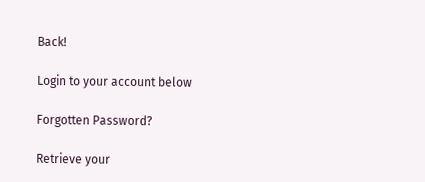Back!

Login to your account below

Forgotten Password?

Retrieve your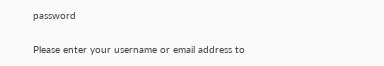password

Please enter your username or email address to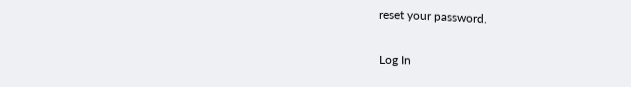reset your password.

Log In